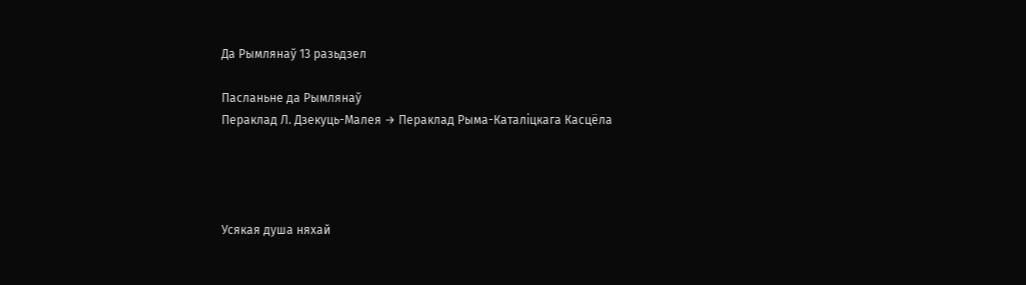Да Рымлянаў 13 разьдзел

Пасланьне да Рымлянаў
Пераклад Л. Дзекуць-Малея → Пераклад Рыма-Каталіцкага Касцёла




Усякая душа няхай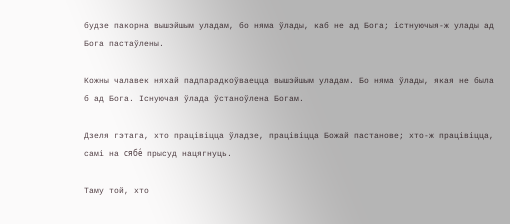будзе пакорна вышэйшым уладам, бо няма ўлады, каб не ад Бога; істнуючыя-ж улады ад Бога пастаўлены.

Кожны чалавек няхай падпарадкоўваецца вышэйшым уладам. Бо няма ўлады, якая не была б ад Бога. Існуючая ўлада ўстаноўлена Богам.

Дзеля гэтага, хто працівіцца ўладзе, працівіцца Божай пастанове; хто-ж працівіцца, самі на сябе́ прысуд нацягнуць.

Таму той, хто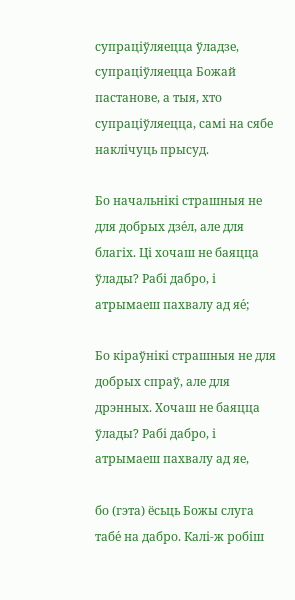супраціўляецца ўладзе, супраціўляецца Божай пастанове, а тыя, хто супраціўляецца, самі на сябе наклічуць прысуд.

Бо начальнікі страшныя не для добрых дзе́л, але для благіх. Ці хочаш не баяцца ўлады? Рабі дабро, і атрымаеш пахвалу ад яе́;

Бо кіраўнікі страшныя не для добрых спраў, але для дрэнных. Хочаш не баяцца ўлады? Рабі дабро, і атрымаеш пахвалу ад яе,

бо (гэта) ёсьць Божы слуга табе́ на дабро. Калі-ж робіш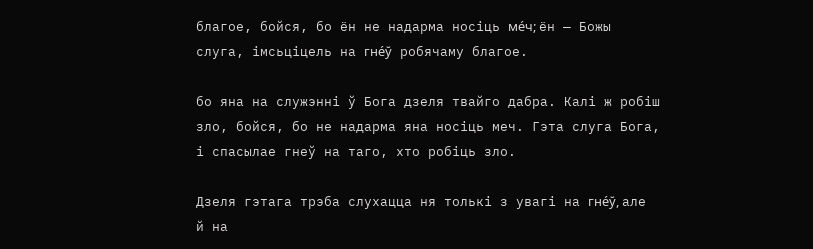благое, бойся, бо ён не надарма носіць ме́ч; ён — Божы слуга, імсьціцель на гне́ў робячаму благое.

бо яна на служэнні ў Бога дзеля твайго дабра. Калі ж робіш зло, бойся, бо не надарма яна носіць меч. Гэта слуга Бога, і спасылае гнеў на таго, хто робіць зло.

Дзеля гэтага трэба слухацца ня толькі з увагі на гне́ў, але й на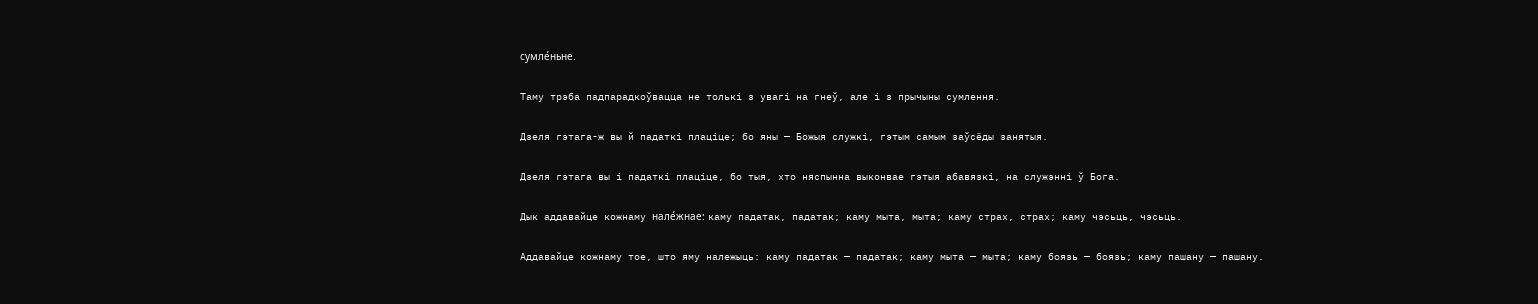сумле́ньне.

Таму трэба падпарадкоўвацца не толькі з увагі на гнеў, але і з прычыны сумлення.

Дзеля гэтага-ж вы й падаткі плаціце; бо яны — Божыя служкі, гэтым самым заўсёды занятыя.

Дзеля гэтага вы і падаткі плаціце, бо тыя, хто няспынна выконвае гэтыя абавязкі, на служэнні ў Бога.

Дык аддавайце кожнаму нале́жнае: каму падатак, падатак; каму мыта, мыта; каму страх, страх; каму чэсьць, чэсьць.

Аддавайце кожнаму тое, што яму належыць: каму падатак — падатак; каму мыта — мыта; каму боязь — боязь; каму пашану — пашану.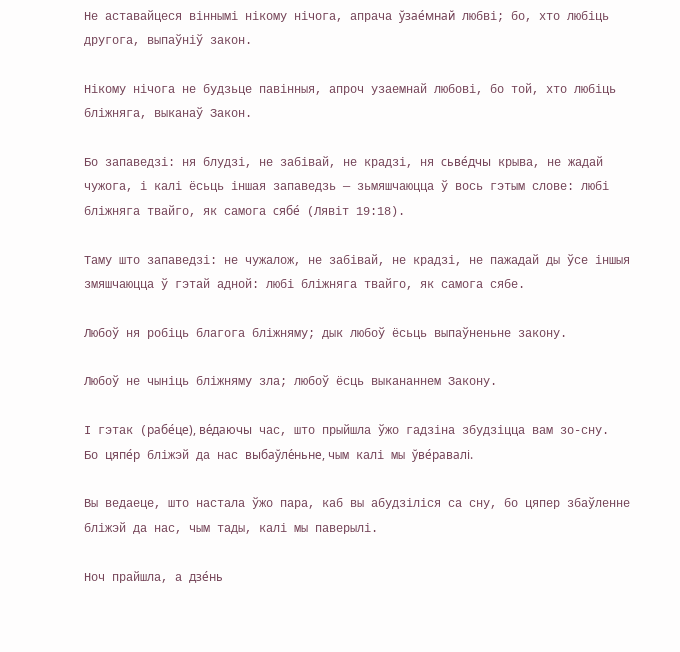Не аставайцеся віннымі нікому нічога, апрача ўзае́мнай любві; бо, хто любіць другога, выпаўніў закон.

Нікому нічога не будзьце павінныя, апроч узаемнай любові, бо той, хто любіць бліжняга, выканаў Закон.

Бо запаведзі: ня блудзі, не забівай, не крадзі, ня сьве́дчы крыва, не жадай чужога, і калі ёсьць іншая запаведзь — зьмяшчаюцца ў вось гэтым слове: любі бліжняга твайго, як самога сябе́ (Лявіт 19:18).

Таму што запаведзі: не чужалож, не забівай, не крадзі, не пажадай ды ўсе іншыя змяшчаюцца ў гэтай адной: любі бліжняга твайго, як самога сябе.

Любоў ня робіць благога бліжняму; дык любоў ёсьць выпаўненьне закону.

Любоў не чыніць бліжняму зла; любоў ёсць выкананнем Закону.

І гэтак (рабе́це), ве́даючы час, што прыйшла ўжо гадзіна збудзіцца вам зо-сну. Бо цяпе́р бліжэй да нас выбаўле́ньне, чым калі мы ўве́равалі.

Вы ведаеце, што настала ўжо пара, каб вы абудзіліся са сну, бо цяпер збаўленне бліжэй да нас, чым тады, калі мы паверылі.

Ноч прайшла, а дзе́нь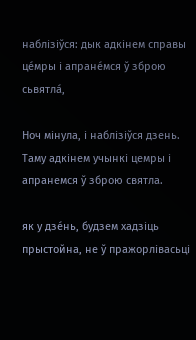наблізіўся: дык адкінем справы це́мры і апране́мся ў зброю сьвятла́,

Ноч мінула, і наблізіўся дзень. Таму адкінем учынкі цемры і апранемся ў зброю святла.

як у дзе́нь, будзем хадзіць прыстойна, не ў пражорлівасьці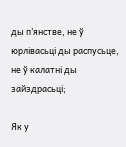ды п’янстве, не ў юрлівасьці ды распусьце, не ў калатні ды зайздрасьці;

Як у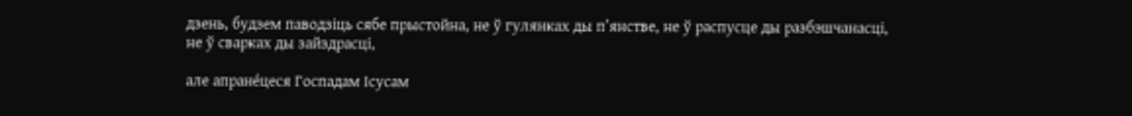дзень, будзем паводзіць сябе прыстойна, не ў гулянках ды п’янстве, не ў распусце ды разбэшчанасці, не ў сварках ды зайздрасці,

але апране́цеся Госпадам Ісусам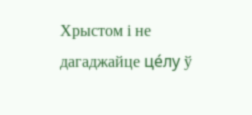Хрыстом і не дагаджайце це́лу ў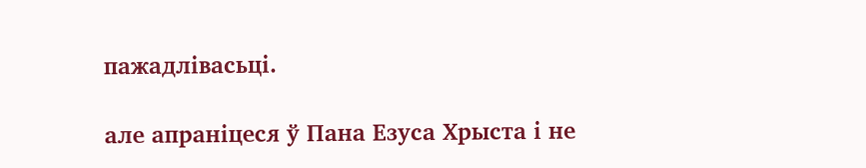пажадлівасьці.

але апраніцеся ў Пана Езуса Хрыста і не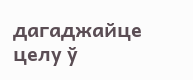дагаджайце целу ў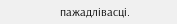пажадлівасці.